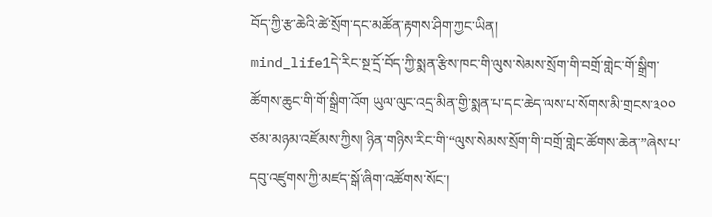བོད་ཀྱི་རྩ་ཆེའི་ཚེ་སྲོག་དང་མཚོན་རྟགས་ཤིག་ཀྱང་ཡིན།
mind_life1དེ་རིང་སྔ་དྲོ་བོད་ཀྱི་སྨན་རྩིས་ཁང་གི་ལུས་སེམས་སྲོག་གི་བགྲོ་གླེང་གོ་སྒྲིག་ཚོགས་ཆུང་གི་གོ་སྒྲིག་འོག ཡུལ་ལུང་འདྲ་མིན་གྱི་སྨན་པ་དང་ཆེད་ལས་པ་སོགས་མི་གྲངས་༣༠༠ ཙམ་མཉམ་འཛོམས་ཀྱིས། ཉིན་གཉིས་རིང་གི་“ལུས་སེམས་སྲོག་གི་བགྲོ་གླེང་ཚོགས་ཆེན་”ཞེས་པ་དབུ་འཛུགས་ཀྱི་མཛད་སྒོ་ཞིག་འཚོགས་སོང་།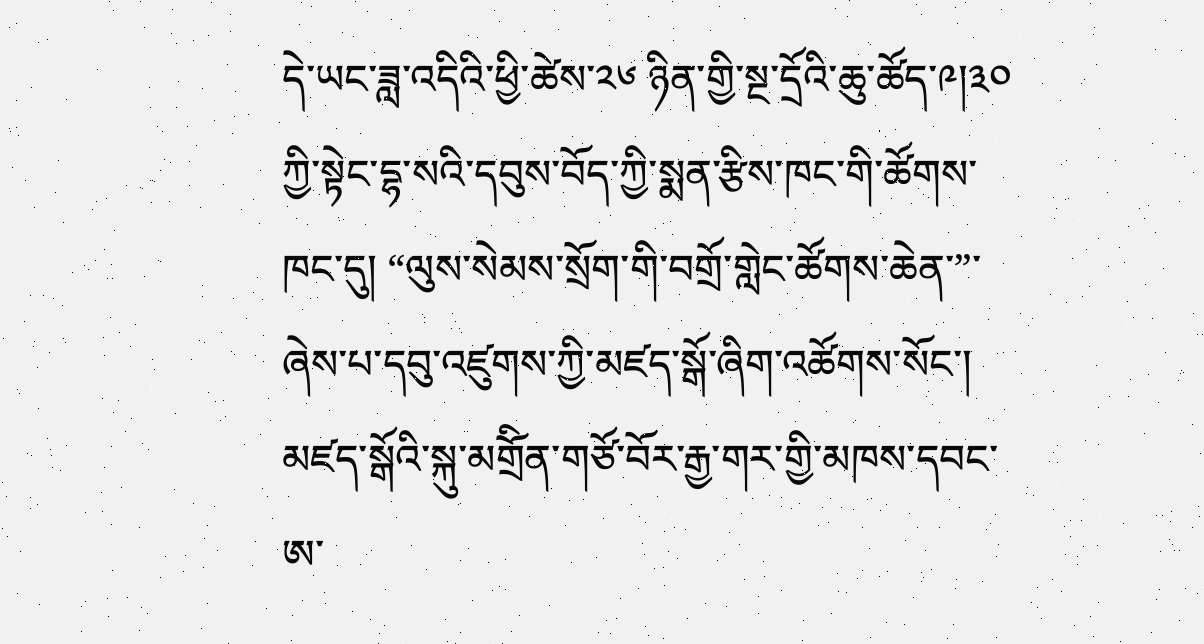དེ་ཡང་ཟླ་འདིའི་ཕྱི་ཚེས་༢༦ ཉིན་གྱི་སྔ་དྲོའི་ཆུ་ཚོད་༩།༣༠ ཀྱི་སྟེང་དྷ་སའི་དབུས་བོད་ཀྱི་སྨན་རྩིས་ཁང་གི་ཚོགས་ཁང་དུ། “ལུས་སེམས་སྲོག་གི་བགྲོ་གླེང་ཚོགས་ཆེན་”་ཞེས་པ་དབུ་འཛུགས་ཀྱི་མཛད་སྒོ་ཞིག་འཚོགས་སོང་། མཛད་སྒོའི་སྐུ་མགྲོིན་གཙོ་བོར་རྒྱ་གར་གྱི་མཁས་དབང་ཨ་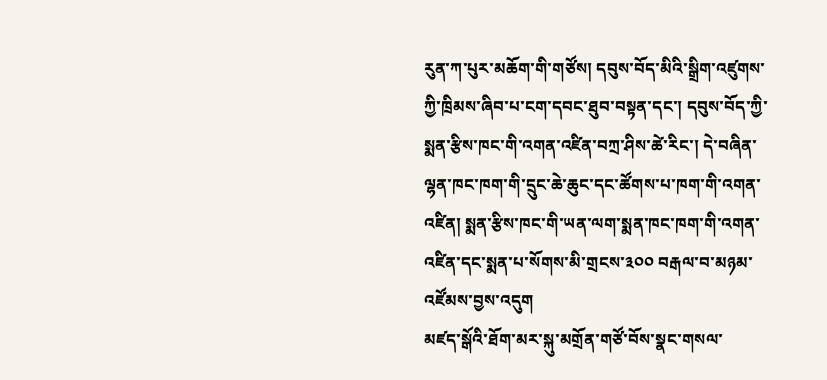རུན་ཀ་པུར་མཆོག་གི་གཙོས། དབུས་བོད་མིའི་སྒྲིག་འཛུགས་ཀྱི་ཁྲིམས་ཞིབ་པ་ངག་དབང་ཐུབ་བསྟན་དང་། དབུས་བོད་ཀྱི་སྨན་རྩིས་ཁང་གི་འགན་འཛིན་བཀྲ་ཤིས་ཚེ་རིང་། དེ་བཞིན་ལྷན་ཁང་ཁག་གི་དྲུང་ཆེ་ཆུང་དང་ཚོགས་པ་ཁག་གི་འགན་འཛིན། སྨན་རྩིས་ཁང་གི་ཡན་ལག་སྨན་ཁང་ཁག་གི་འགན་འཛིན་དང་སྨན་པ་སོགས་མི་གྲངས་༣༠༠ བརྒལ་བ་མཉམ་འཛོམས་བྱས་འདུག
མཛད་སྒོའི་ཐོག་མར་སྐུ་མགྲོན་གཙོ་བོས་སྣང་གསལ་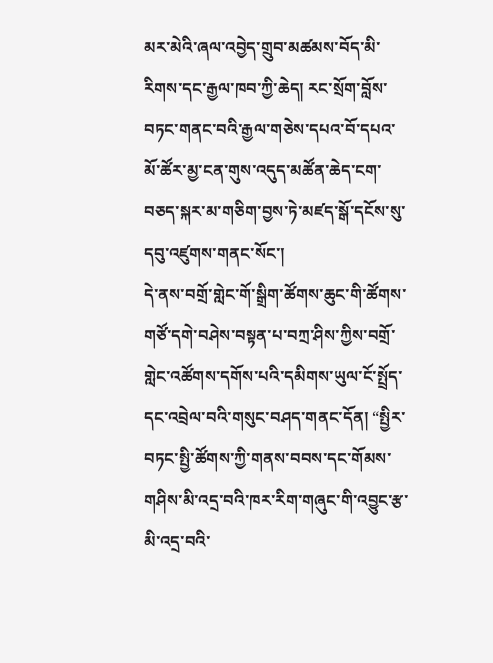མར་མེའི་ཞལ་འབྱེད་གྲུབ་མཚམས་བོད་མི་རིགས་དང་རྒྱལ་ཁབ་ཀྱི་ཆེད། རང་སྲོག་བློས་བཏང་གནང་བའི་རྒྱལ་གཅེས་དཔའ་བོ་དཔའ་མོ་ཚོར་མྱ་ངན་གུས་འདུད་མཚོན་ཆེད་ངག་བཅད་སྐར་མ་གཅིག་བྱས་ཏེ་མཛད་སྒོ་དངོས་སུ་དབུ་འཛུགས་གནང་སོང་།
དེ་ནས་བགྲོ་གླེང་གོ་སྒྲིག་ཚོགས་ཆུང་གི་ཚོགས་གཙོ་དགེ་བཤེས་བསྟན་པ་བཀྲ་ཤིས་ཀྱིས་བགྲོ་གླེང་འཚོགས་དགོས་པའི་དམིགས་ཡུལ་ངོ་སྤྲོད་དང་འབྲེལ་བའི་གསུང་བཤད་གནང་དོན། “སྤྱིར་བཏང་སྤྱི་ཚོགས་ཀྱི་གནས་བབས་དང་གོམས་གཤིས་མི་འདྲ་བའི་ཁར་རིག་གཞུང་གི་འབྱུང་རྩ་མི་འདྲ་བའི་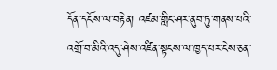དོན་དངོས་ལ་བརྟེན། འཛམ་གླིང་ཤར་ནུབ་ཏུ་གནས་པའི་འགྲོ་བ་མིའི་འདུ་ཤེས་འཛིན་སྟངས་ལ་ཁྱད་པར་ངེས་ཅན་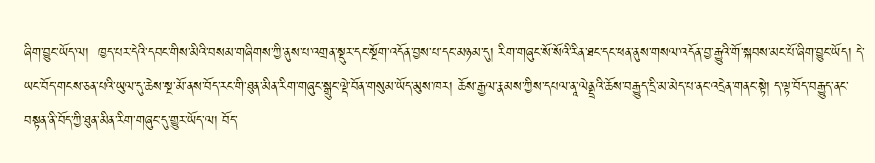ཞིག་བྱུང་ཡོད་ལ།  ཁྱད་པར་དེའི་དབང་གིས་མིའི་བསམ་གཞིགས་ཀྱི་ནུས་པ་འགྲན་སྡུར་དང་སྔོག་འདོན་བྱས་པ་དང་མཉམ་དུ། རིག་གཞུང་སོ་སོའི་རིན་ཐང་དང་ཕན་ནུས་གསལ་འདོན་བྱ་རྒྱུའི་གོ་སྐབས་མང་པོ་ཞིག་བྱུང་ཡོད། དེ་ཡང་བོད་གངས་ཅན་པའི་ཡུལ་དུ་ཆེས་སྔ་མོ་ནས་བོད་རང་གི་ཐུན་མིན་རིག་གཞུང་སྒྲུང་ལྡེ་བོན་གསུམ་ཡོད་མུས་ཁར། ཆོས་རྒྱལ་རྣམས་ཀྱིས་དཔལ་ནཱ་ལེནྡྲའི་ཆོས་བརྒྱུད་དྲི་མ་མེད་པ་ནང་འདྲེན་གནང་སྟེ། ད་ལྟ་བོད་བརྒྱུད་ནང་བསྟན་ནི་བོད་ཀྱི་ཐུན་མིན་རིག་གཞུང་དུ་གྱུར་ཡོད་ལ། བོད་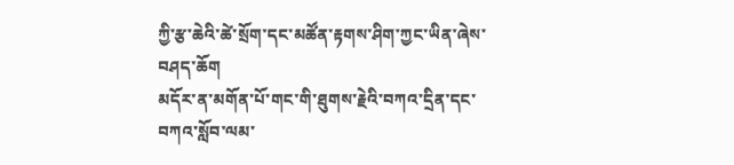ཀྱི་རྩ་ཆེའི་ཚེ་སྲོག་དང་མཚོན་རྟགས་ཤིག་ཀྱང་ཡིན་ཞེས་བཤད་ཆོག
མདོར་ན་མགོན་པོ་གང་གི་ཐུགས་རྗེའི་བཀའ་དྲིན་དང་བཀའ་སློབ་ལམ་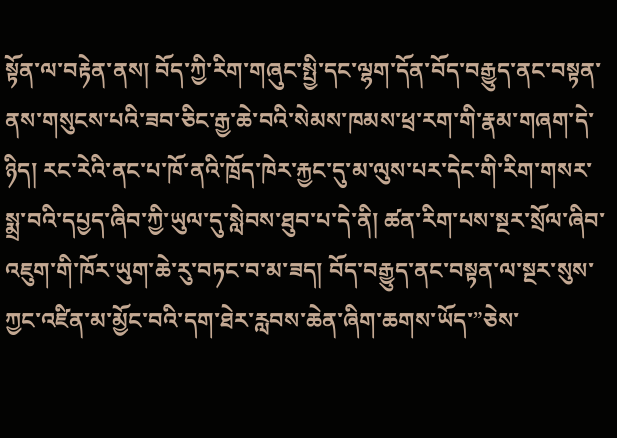སྟོན་ལ་བརྟེན་ནས། བོད་ཀྱི་རིག་གཞུང་སྤྱི་དང་ལྷག་དོན་བོད་བརྒྱུད་ནང་བསྟན་ནས་གསུངས་པའི་ཟབ་ཅིང་རྒྱ་ཆེ་བའི་སེམས་ཁམས་ཕྲ་རག་གི་རྣམ་གཞག་དེ་ཉིད། རང་རེའི་ནང་པ་ཁོ་ནའི་ཁྲོད་ཁེར་རྐྱང་དུ་མ་ལུས་པར་དེང་གི་རིག་གསར་སྨྲ་བའི་དཔྱད་ཞིབ་ཀྱི་ཡུལ་དུ་སླེབས་ཐུབ་པ་དེ་ནི། ཚན་རིག་པས་སྔར་སྲོལ་ཞིབ་འཇུག་གི་ཁོར་ཡུག་ཆེ་རུ་བཏང་བ་མ་ཟད། བོད་བརྒྱུད་ནང་བསྟན་ལ་སྔར་སུས་ཀྱང་འཛིན་མ་མྱོང་བའི་དག་ཐེར་རླབས་ཆེན་ཞིག་ཆགས་ཡོད་”ཅེས་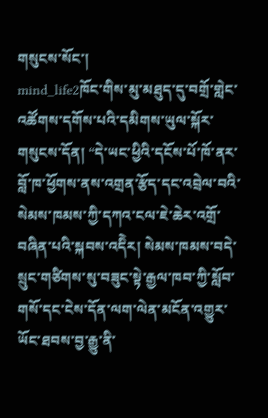གསུངས་སོང་།
mind_life2ཁོང་གིས་མུ་མཐུད་དུ་བགྲོ་གླེང་འཚོགས་དགོས་པའི་དམིགས་ཡུལ་སྐོར་གསུངས་དོན། “དེ་ཡང་ཕྱིའི་དངོས་པོ་ཁོ་ནར་བློ་ཁ་ཕྱོགས་ནས་འགྲན་རྩོད་དང་འབྲེལ་བའི་སེམས་ཁམས་ཀྱི་དཀའ་ངལ་ཇེ་ཆེར་འགྲོ་བཞིན་པའི་སྐབས་འདིེར། སེམས་ཁམས་བདེ་སྲུང་གཙིགས་སུ་བཟུང་སྟེ་རྒྱལ་ཁབ་ཀྱི་སློབ་གསོ་དང་ངེས་དོན་ལག་ལེན་མངོན་འགྱུར་ཡོང་ཐབས་བྱ་རྒྱུ་ནི་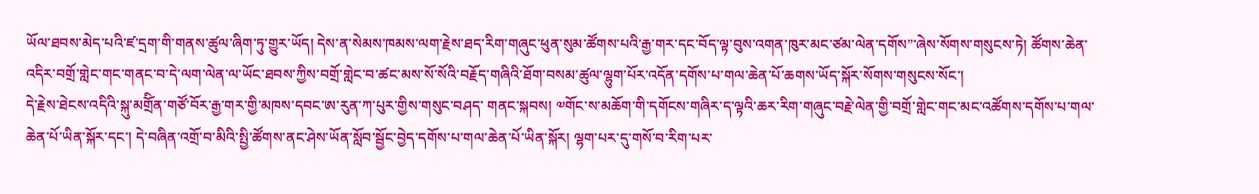ཡོལ་ཐབས་མེད་པའི་ཛ་དྲག་གི་གནས་ཚུལ་ཞིག་ཏུ་གྱུར་ཡོད། དེས་ན་སེམས་ཁམས་ལག་རྗེས་ཐད་རིག་གཞུང་ཕུན་སུམ་ཚོགས་པའི་རྒྱ་གར་དང་བོད་ལྟ་བུས་འགན་ཁུར་མང་ཙམ་ལེན་དགོས”་ཞེས་སོགས་གསུངས་ཏེ། ཚོགས་ཆེན་འདིར་བགྲོ་གླེང་གང་གནང་བ་དེ་ལག་ལེན་ལ་ཡོང་ཐབས་ཀྱིས་བགྲོ་གླེང་བ་ཚང་མས་སོ་སོའི་བརྗོད་གཞིའི་ཐོག་བསམ་ཚུལ་ལྷུག་པོར་འདོན་དགོས་པ་གལ་ཆེན་པོ་ཆགས་ཡོད་སྐོར་སོགས་གསུངས་སོང་།
དེ་རྗེས་ཐེངས་འདིའི་སྐུ་མགྲོིན་གཙོ་བོར་རྒྱ་གར་གྱི་མཁས་དབང་ཨ་རུན་ཀ་པུར་གྱིས་གསུང་བཤད་ གནང་སྐབས། ༧གོང་ས་མཆོག་གི་དགོངས་གཞིར་ད་ལྟའི་ཆར་རིག་གཞུང་བརྗེ་ལེན་གྱི་བགྲོ་གླེང་གང་མང་འཚོགས་དགོས་པ་གལ་ཆེན་པོ་ཡིན་སྐོར་དང་། དེ་བཞིན་འགྲོ་བ་མིའི་སྤྱི་ཚོགས་ནང་ཤེས་ཡོན་སློབ་སྦྱོང་བྱེད་དགོས་པ་གལ་ཆེན་པོ་ཡིན་སྐོར། ལྷག་པར་དུ་གསོ་བ་རིག་པར་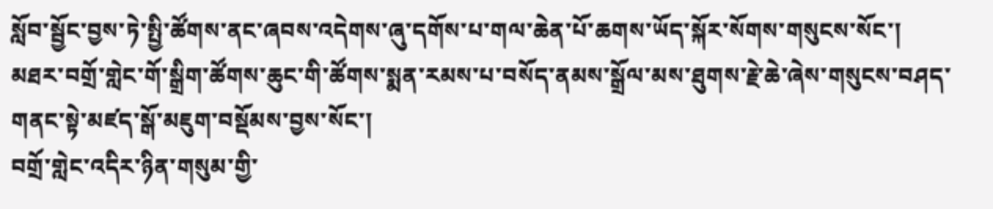སློབ་སྦྱོང་བྱས་ཏེ་སྤྱི་ཚོགས་ནང་ཞབས་འདེགས་ཞུ་དགོས་པ་གལ་ཆེན་པོ་ཆགས་ཡོད་སྐོར་སོགས་གསུངས་སོང་།
མཐར་བགྲོ་གླེང་གོ་སྒྲིག་ཚོགས་ཆུང་གི་ཚོགས་སྨན་རམས་པ་བསོད་ནམས་སྒྲོལ་མས་ཐུགས་རྗེ་ཆེ་ཞེས་གསུངས་བཤད་གནང་སྟེ་མཛད་སྒོ་མཇུག་བསྡོམས་བྱས་སོང་།
བགྲོ་གླེང་འདིར་ཉིན་གསུམ་གྱི་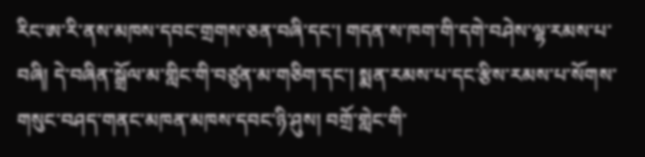རིང་ཨ་རི་ནས་མཁས་དབང་གྲགས་ཅན་བཞི་དང་། གདན་ས་ཁག་གི་དགེ་བཤེས་ལྷ་རམས་པ་བཞི། དེ་བཞིན་སྒྲོལ་མ་གླིང་གི་བཙུན་མ་གཅིག་དང་། སྨན་རམས་པ་དང་རྩིས་རམས་པ་སོགས་གསུང་བཤད་གནང་མཁན་མཁས་དབང་ཉི་ཤུས། བགྲོ་གླེང་གི་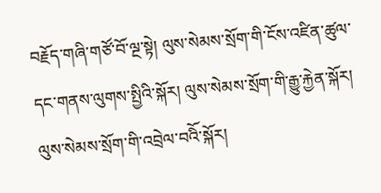བརྗོད་གཞི་གཙོ་བོ་ལྔ་སྟེ། ལུས་སེམས་སྲོག་གི་ངོས་འཛིན་ཚུལ་དང་གནས་ལུགས་སྤྱིའི་སྐོར། ལུས་སེམས་སྲོག་གི་རྒྱུ་རྐྱེན་སྐོར། ལུས་སེམས་སྲོག་གི་འབྲེལ་བའིོ་སྐོར།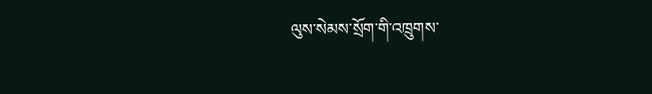ལུས་སེམས་སྲོག་གི་འཁྲུགས་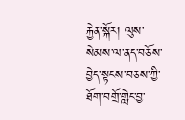རྐྱེན་སྐོར། ལུས་སེམས་ལ་ནད་བཅོས་བྱེད་སྟངས་བཅས་ཀྱི་ཐོག་བགྲོ་གླེང་བྱ་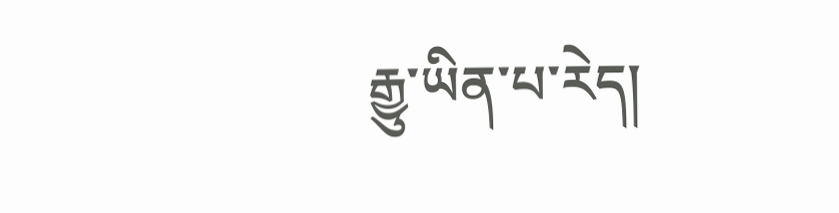རྒྱུ་ཡིན་པ་རེད།